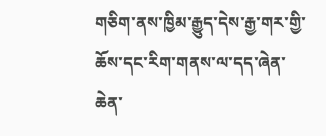གཅིག་ནས་ཁྱིམ་རྒྱུད་དེས་རྒྱ་གར་གྱི་ཆོས་དང་རིག་གནས་ལ་དད་ཞེན་ཆེན་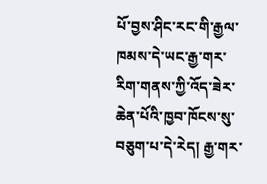པོ་བྱས་ཤིང་རང་གི་རྒྱལ་ཁམས་དེ་ཡང་རྒྱ་གར་རིག་གནས་ཀྱི་འོད་ཟེར་ཆེན་པོའི་ཁྱབ་ཁོངས་སུ་བཅུག་པ་དེ་རེད། རྒྱ་གར་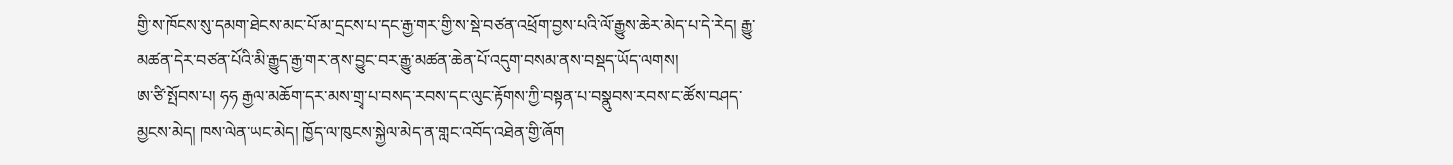གྱི་ས་ཁོངས་སུ་དམག་ཐེངས་མང་པོ་མ་དྲངས་པ་དང་རྒྱ་གར་གྱི་ས་སྡེ་བཙན་འཕྲོག་བྱས་པའི་ལོ་རྒྱུས་ཆེར་མེད་པ་དེ་རེད། རྒྱུ་མཚན་དེར་བཙན་པོའི་མི་རྒྱུད་རྒྱ་གར་ནས་བྱུང་བར་རྒྱུ་མཚན་ཆེན་པོ་འདུག་བསམ་ནས་བསྡད་ཡོད་ལགས།
ཨ་ཙི་སྤོབས་པ། ཧཧ རྒྱལ་མཆོག་དར་མས་གྲྭ་པ་བསད་རབས་དང་ལུང་རྟོགས་ཀྱི་བསྟན་པ་བསྣུབས་རབས་ང་ཚོས་བཤད་མྱངས་མེད། ཁས་ལེན་ཡང་མེད། ཁྱོད་ལ་ཁུངས་སྐྱེལ་མེད་ན་གླང་འབོད་འཐེན་གྱི་ཞོག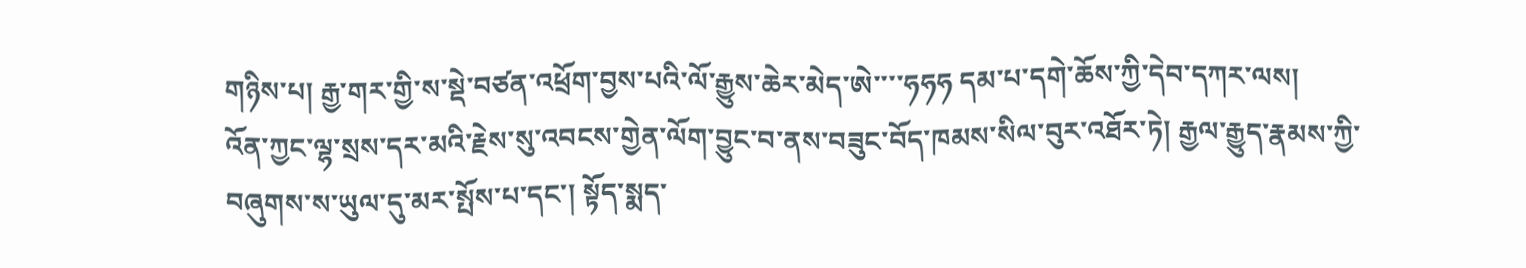གཉིས་པ། རྒྱ་གར་གྱི་ས་སྡེ་བཙན་འཕྲོག་བྱས་པའི་ལོ་རྒྱུས་ཆེར་མེད་ཨེ་་་་ཧཧཧ དམ་པ་དགེ་ཆོས་ཀྱི་དེབ་དཀར་ལས།
འོན་ཀྱང་ལྷ་སྲས་དར་མའི་རྗེས་སུ་འབངས་གྱེན་ལོག་བྱུང་བ་ནས་བཟུང་བོད་ཁམས་སིལ་བུར་འཐོར་ཏེ། རྒྱལ་རྒྱུད་རྣམས་ཀྱི་བཞུགས་ས་ཡུལ་དུ་མར་སྤོས་པ་དང་། སྟོད་སྨད་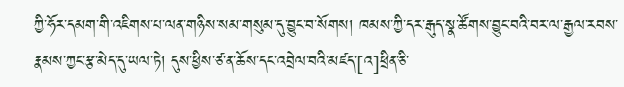ཀྱི་ཧོར་དམག་གི་འཇིགས་པ་ལན་གཉིས་སམ་གསུམ་དུ་བྱུང་བ་སོགས། ཁམས་ཀྱི་དར་རྒུད་སྣ་ཚོགས་བྱུང་བའི་བར་ལ་རྒྱལ་རབས་རྣམས་ཀྱང་རྩ་མེད་དུ་ཡལ་ཏེ། དུས་ཕྱིས་ཙ་ན་ཆོས་དང་འབྲེལ་བའི་མཛད་[འ]ཕྲིན་ཅི་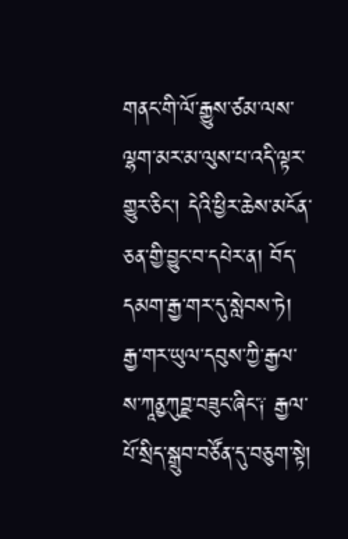གནང་གི་ལོ་རྒྱུས་ཙམ་ལས་ལྷག་མར་མ་ལུས་པ་འདི་ལྟར་གྱུར་ཅིང་། དེའི་ཕྱིར་ཆེས་མངོན་ཅན་གྱི་བྱུང་བ་དཔེར་ན། བོད་དམག་རྒྱ་གར་དུ་སླེབས་ཏེ། རྒྱ་གར་ཡུལ་དབུས་ཀྱི་རྒྱལ་ས་ཀཱནྱཀུབྫ་བཟུང་ཞིང་༑ རྒྱལ་པོ་སྲིད་སྒྲུབ་བཙོན་དུ་བཅུག་སྟེ།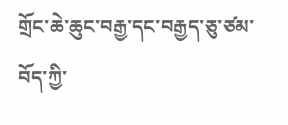གྲོང་ཆེ་ཆུང་བརྒྱ་དང་བརྒྱད་ཅུ་ཙམ་བོད་ཀྱི་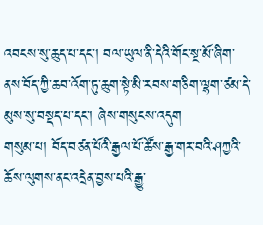འབངས་སུ་ཆུད་པ་དང་། བལ་ཡུལ་ནི་དེའི་གོང་སྔ་མོ་ཞིག་ནས་བོད་ཀྱི་ཆབ་འོག་ཏུ་ཆུག་སྟེ་མི་རབས་གཅིག་ལྷག་ཙམ་དེ་མུས་སུ་བསྡད་པ་དང་། ཞེས་གསུངས་འདུག
གསུམ་པ། བོད་བཙན་པོའི་རྒྱལ་པོ་ཚོས་རྒྱ་གར་བའི་ཤཀྱའི་ཆོས་ལུགས་ནང་འདྲེན་བྱས་པའི་རྒྱུ་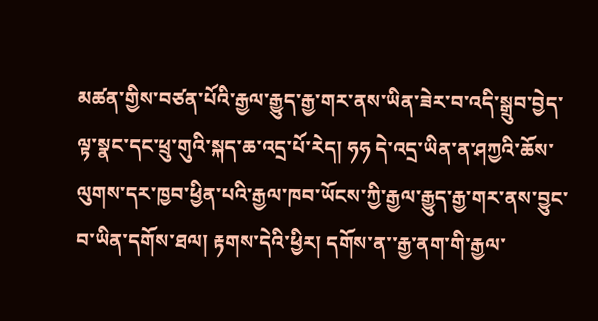མཚན་གྱིས་བཙན་པོའི་རྒྱལ་རྒྱུད་རྒྱ་གར་ནས་ཡིན་ཟེར་བ་འདི་སྒྲུབ་བྱེད་ལྟ་སྣང་དང་ཕྲུ་གུའི་སྐད་ཆ་འདྲ་པོ་རེད། ཧཧ དེ་འདྲ་ཡིན་ན་ཤཀྱའི་ཆོས་ལུགས་དར་ཁྱབ་ཕྱིན་པའི་རྒྱལ་ཁབ་ཡོངས་ཀྱི་རྒྱལ་རྒྱུད་རྒྱ་གར་ནས་བྱུང་བ་ཡིན་དགོས་ཐལ། རྟགས་དེའི་ཕྱིར། དགོས་ན་་རྒྱ་ནག་གི་རྒྱལ་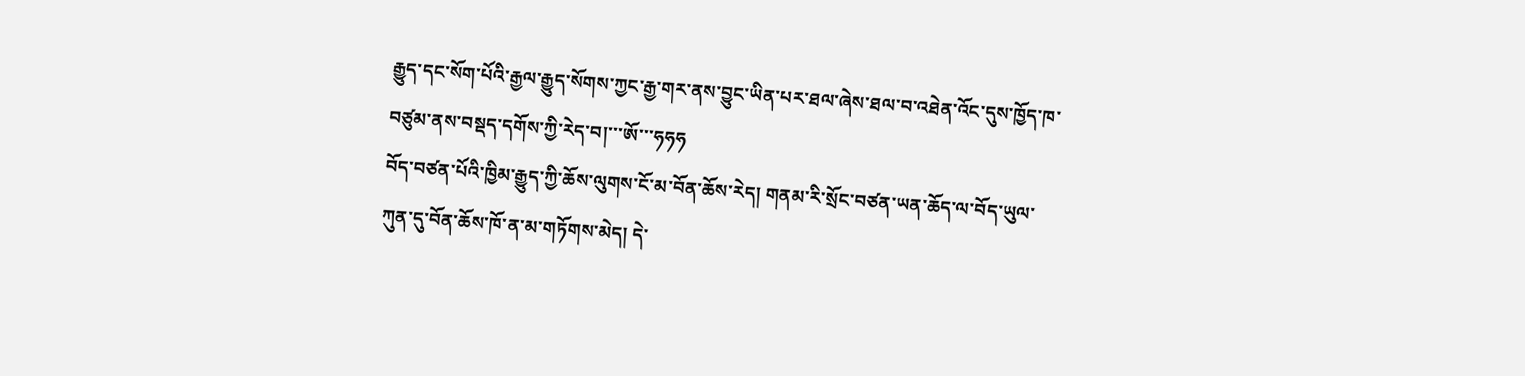རྒྱུད་དང་སོག་པོའི་རྒྱལ་རྒྱུད་སོགས་ཀྱང་རྒྱ་གར་ནས་བྱུང་ཡིན་པར་ཐལ་ཞེས་ཐལ་བ་འཐེན་འོང་དུས་ཁྱོད་ཁ་བཙུམ་ནས་བསྡད་དགོས་ཀྱི་རེད་བ།་་་ཨོ་་་ཧཧཧ
བོད་བཙན་པོའི་ཁྱིམ་རྒྱུད་ཀྱི་ཆོས་ལུགས་ངོ་མ་བོན་ཆོས་རེད། གནམ་རི་སྲོང་བཙན་ཡན་ཆོད་ལ་བོད་ཡུལ་ཀུན་དུ་བོན་ཆོས་ཁོ་ན་མ་གཏོགས་མེད། དེ་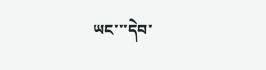ཡང་་་དེབ་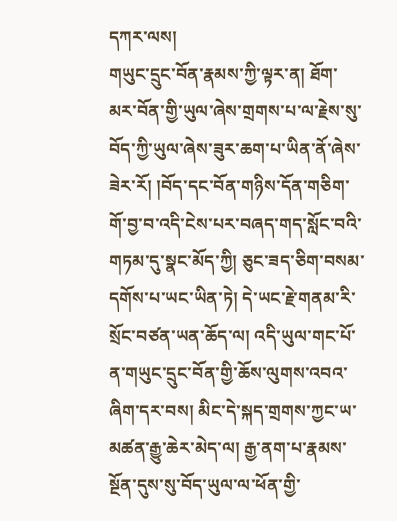དཀར་ལས།
གཡུང་དྲུང་བོན་རྣམས་ཀྱི་ལྟར་ན། ཐོག་མར་བོན་གྱི་ཡུལ་ཞེས་གྲགས་པ་ལ་རྗེས་སུ་བོད་ཀྱི་ཡུལ་ཞེས་ཟུར་ཆག་པ་ཡིན་ནོ་ཞེས་ཟེར་རོ། །བོད་དང་བོན་གཉིས་དོན་གཅིག་གོ་བྱ་བ་འདི་ངེས་པར་བཞད་གད་སློང་བའི་གཏམ་དུ་སྣང་མོད་ཀྱི། ཅུང་ཟད་ཅིག་བསམ་དགོས་པ་ཡང་ཡིན་ཏེ། དེ་ཡང་རྗེ་གནམ་རི་སྲོང་བཙན་ཡན་ཆོད་ལ། འདི་ཡུལ་གང་པོ་ན་གཡུང་དྲུང་བོན་གྱི་ཆོས་ལུགས་འབའ་ཞིག་དར་བས། མིང་དེ་སྐད་གྲགས་ཀྱང་ཡ་མཚན་རྒྱུ་ཆེར་མེད་ལ། རྒྱ་ནག་པ་རྣམས་སྔོན་དུས་སུ་བོད་ཡུལ་ལ་ཕོན་གྱི་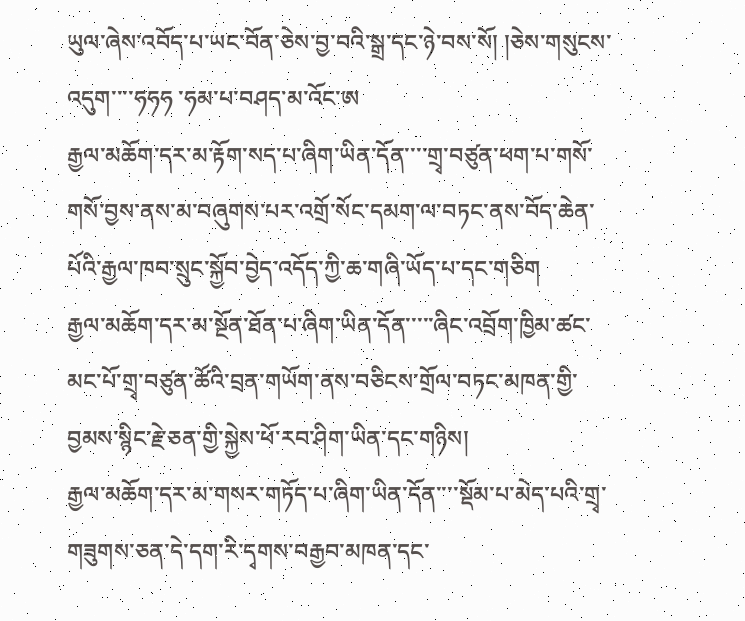ཡུལ་ཞེས་འབོད་པ་ཡང་བོན་ཅེས་བྱ་བའི་སྒྲ་དང་ཉེ་བས་སོ། །ཅེས་གསུངས་འདུག་་་་ཧཧཧ ་ཧམ་པ་བཤད་མ་འོང་ཨ
རྒྱལ་མཆོག་དར་མ་རྟོག་སད་པ་ཞིག་ཡིན་དོན་་་་གྲྭ་བཙུན་ཕག་པ་གསོ་གསོ་བྱས་ནས་མ་བཞུགས་པར་འགྲོ་སོང་དམག་ལ་བཏང་ནས་བོད་ཆེན་པོའི་རྒྱལ་ཁབ་སྲུང་སྐྱོབ་བྱེད་འདོད་ཀྱི་ཆ་གཞི་ཡོད་པ་དང་གཅིག
རྒྱལ་མཆོག་དར་མ་སྔོན་ཐོན་པ་ཞིག་ཡིན་དོན་་་་་ཞིང་འབྲོག་ཁྱིམ་ཚང་མང་པོ་གྲྭ་བཙུན་ཚོའི་བྲན་གཡོག་ནས་བཅིངས་གྲོལ་བཏང་མཁན་གྱི་བྱམས་སྙིང་རྗེ་ཅན་གྱི་སྐྱེས་ཕོ་རབ་ཤིག་ཡིན་དང་གཉིས།
རྒྱལ་མཆོག་དར་མ་གསར་གཏོད་པ་ཞིག་ཡིན་དོན་་་་སྡོམ་པ་མེད་པའི་གྲྭ་གཟུགས་ཅན་དེ་དག་རི་དྭགས་བརྒྱབ་མཁན་དང་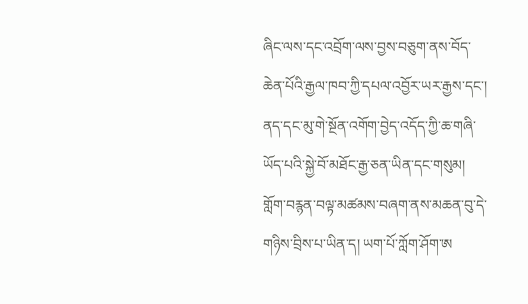ཞིང་ལས་དང་འབྲོག་ལས་བྱས་བཅུག་ནས་བོད་ཆེན་པོའི་རྒྱལ་ཁབ་ཀྱི་དཔལ་འབྱོར་ཡར་རྒྱས་དང་། ནད་དང་མུ་གེ་སྔོན་འགོག་བྱེད་འདོད་ཀྱི་ཆ་གཞི་ཡོད་པའི་སྐྱེ་བོ་མཐོང་རྒྱ་ཅན་ཡིན་དང་གསུམ།
གློག་བརྙན་བལྟ་མཚམས་བཞག་ནས་མཆན་བུ་དེ་གཉིས་བྲིས་པ་ཡིན་ད། ཡག་པོ་ཀློག་ཤོག་ཨ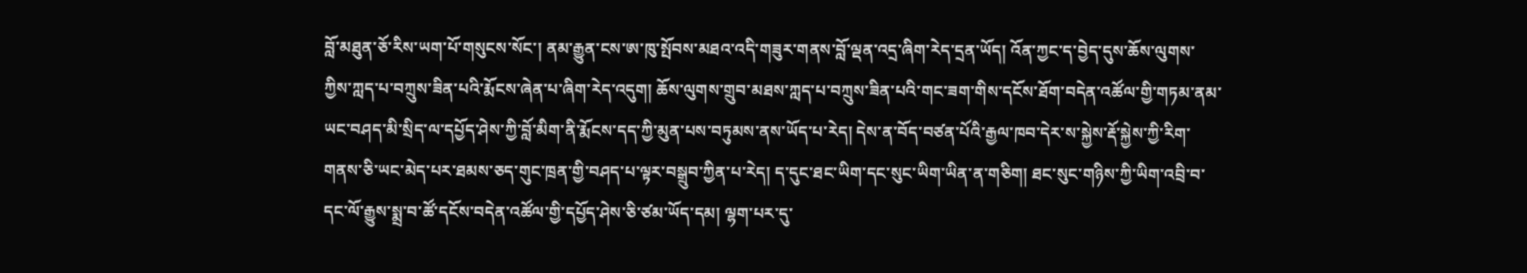བློ་མཐུན་ཅོ་རིས་ཡག་པོ་གསུངས་སོང་། ནམ་རྒྱུན་ངས་ཨ་ཁུ་སྤོབས་མཐའ་འདི་གཟུར་གནས་བློ་ལྡན་འདྲ་ཞིག་རེད་དྲན་ཡོད། འོན་ཀྱང་ད་བྱེད་དུས་ཆོས་ལུགས་ཀྱིས་ཀླད་པ་བཀྲུས་ཟིན་པའི་རྨོངས་ཞེན་པ་ཞིག་རེད་འདུག། ཆོས་ལུགས་གྲུབ་མཐས་ཀླད་པ་བཀྲུས་ཟིན་པའི་གང་ཟག་གིས་དངོས་ཐོག་བདེན་འཚོལ་གྱི་གཏམ་ནམ་ཡང་བཤད་མི་སྲིད་ལ་དཔྱོད་ཤེས་ཀྱི་བློ་མིག་ནི་རྨོངས་དད་ཀྱི་མུན་པས་བཏུམས་ནས་ཡོད་པ་རེད། དེས་ན་བོད་བཙན་པོའི་རྒྱལ་ཁབ་དེར་ས་སྐྱེས་རྡོ་སྐྱེས་ཀྱི་རིག་གནས་ཅི་ཡང་མེད་པར་ཐམས་ཅད་གུང་ཁྲན་གྱི་བཤད་པ་ལྟར་བསྒྲུབ་ཀྱིན་པ་རེད། ད་དུང་ཐང་ཡིག་དང་སུང་ཡིག་ཡིན་ན་གཅིག། ཐང་སུང་གཉིས་ཀྱི་ཡིག་འབྲི་བ་དང་ལོ་རྒྱུས་སྨྲ་བ་ཚོ་དངོས་བདེན་འཚོལ་གྱི་དཔྱོད་ཤེས་ཅི་ཙམ་ཡོད་དམ། ལྷག་པར་དུ་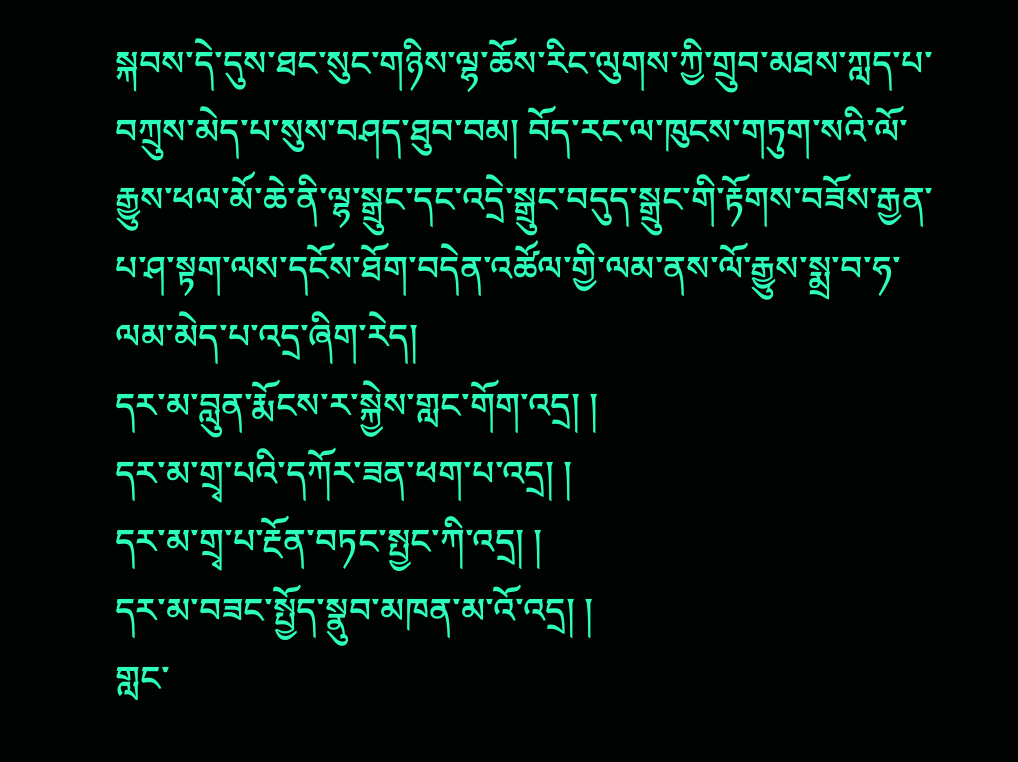སྐབས་དེ་དུས་ཐང་སུང་གཉིས་ལྷ་ཆོས་རིང་ལུགས་ཀྱི་གྲུབ་མཐས་ཀླད་པ་བཀྲུས་མེད་པ་སུས་བཤད་ཐུབ་བམ། བོད་རང་ལ་ཁུངས་གཏུག་སའི་ལོ་རྒྱུས་ཕལ་མོ་ཆེ་ནི་ལྷ་སྒྲུང་དང་འདྲེ་སྒྲུང་བདུད་སྒྲུང་གི་རྟོགས་བཟོས་རྒྱན་པ་ཤ་སྟག་ལས་དངོས་ཐོག་བདེན་འཚོལ་གྱི་ལམ་ནས་ལོ་རྒྱུས་སྨྲ་བ་ཧ་ལམ་མེད་པ་འདྲ་ཞིག་རེད།
དར་མ་བླུན་རྨོངས་ར་སྐྱེས་གླང་གོག་འདྲ། །
དར་མ་གྲྭ་པའི་དཀོར་ཟན་ཕག་པ་འདྲ། །
དར་མ་གྲྭ་པ་རྔོན་བཏང་སྤྱང་ཀི་འདྲ། །
དར་མ་བཟང་སྤྱོད་སྣུབ་མཁན་མ་འོ་འདྲ། །
གླང་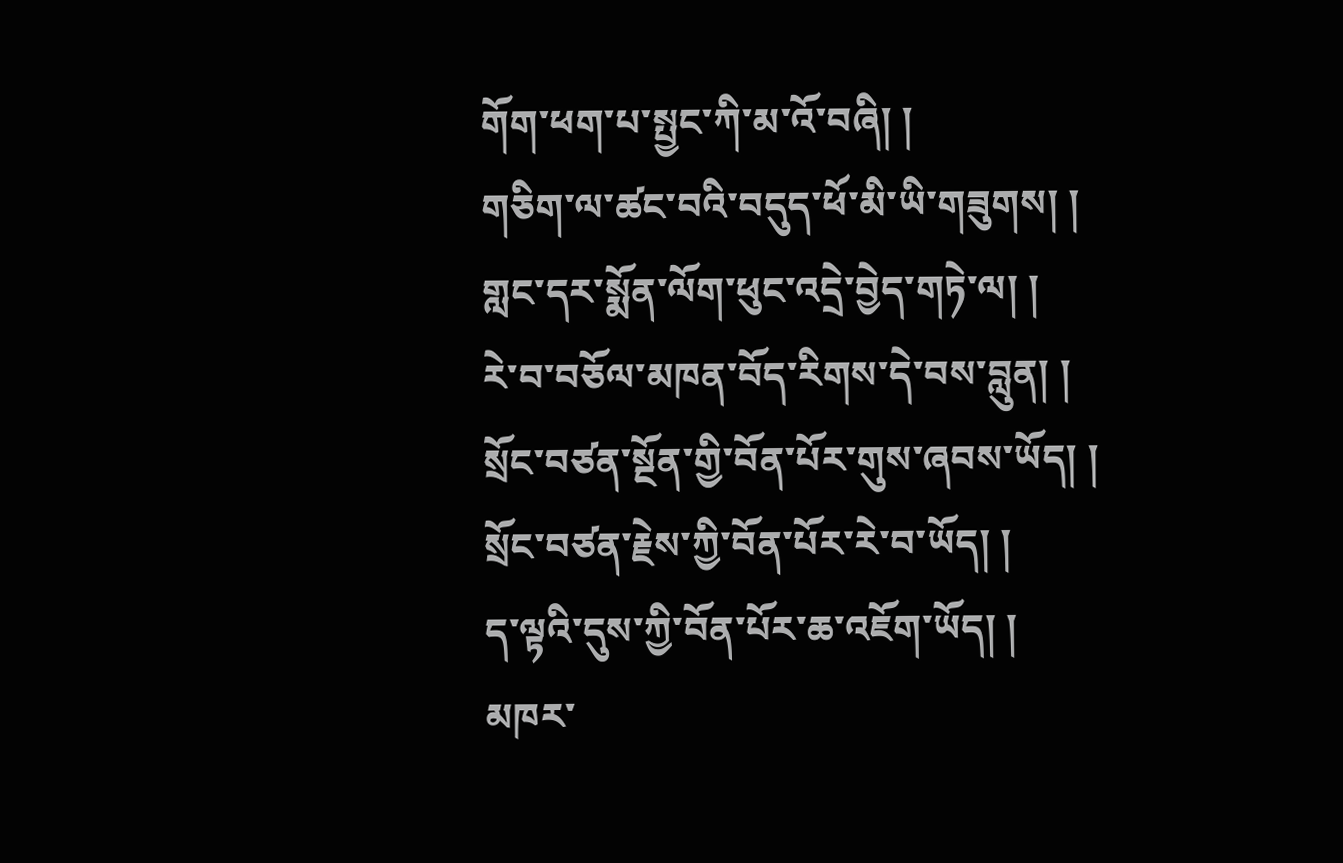གོག་ཕག་པ་སྤྱང་ཀི་མ་འོ་བཞི། །
གཅིག་ལ་ཚང་བའི་བདུད་ཕོ་མི་ཡི་གཟུགས། །
གླང་དར་སྨོན་ལོག་ཕུང་འདྲེ་བྱེད་གཏེ་ལ། །
རེ་བ་བཅོལ་མཁན་བོད་རིགས་དེ་བས་བླུན། །
སྲོང་བཙན་སྔོན་གྱི་བོན་པོར་གུས་ཞབས་ཡོད། །
སྲོང་བཙན་རྗེས་ཀྱི་བོན་པོར་རེ་བ་ཡོད། །
ད་ལྟའི་དུས་ཀྱི་བོན་པོར་ཆ་འཇོག་ཡོད། །
མཁར་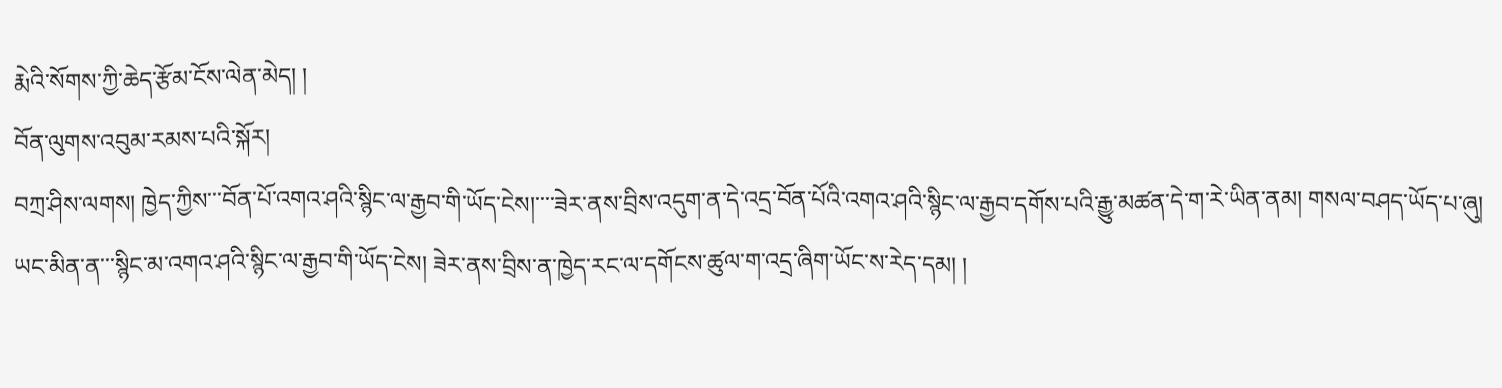རྨེའི་སོགས་ཀྱི་ཆེད་རྩོམ་ངོས་ལེན་མེད། །
བོན་ལུགས་འབུམ་རམས་པའི་སྐོར།
བཀྲ་ཤིས་ལགས། ཁྱེད་ཀྱིས་་་བོན་པོ་འགའ་ཤའི་སྙིང་ལ་རྒྱབ་གི་ཡོད་ངེས།་་་་ཟེར་ནས་བྲིས་འདུག་ན་དེ་འདྲ་བོན་པོའི་འགའ་ཤའི་སྙིང་ལ་རྒྱབ་དགོས་པའི་རྒྱུ་མཚན་དེ་ག་རེ་ཡིན་ནམ། གསལ་བཤད་ཡོད་པ་ཞུ། ཡང་མིན་ན་་་སྙིང་མ་འགའ་ཤའི་སྙིང་ལ་རྒྱབ་གི་ཡོད་ངེས། ཟེར་ནས་བྲིས་ན་ཁྱེད་རང་ལ་དགོངས་ཚུལ་ག་འདྲ་ཞིག་ཡོང་ས་རེད་དམ། །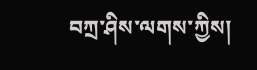བཀྲ་ཤིས་ལགས་ཀྱིས།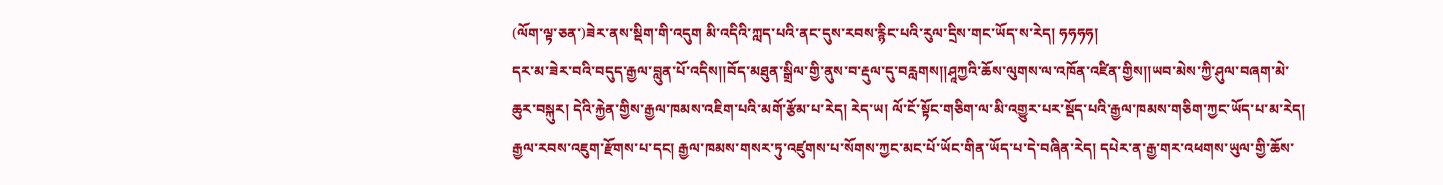(ལོག་ལྟ་ཅན་)ཟེར་ནས་སྡིག་གི་འདུག མི་འདིའི་ཀླད་པའི་ནང་དུས་རབས་རྙིང་པའི་རུལ་དྲིས་གང་ཡོད་ས་རེད། ཧཧཧཧ།
དར་མ་ཟེར་བའི་བདུད་རྒྱལ་བླུན་པོ་འདིས།།བོད་མཐུན་སྒྲིལ་གྱི་ནུས་བ་རྡུལ་དུ་བརླགས།།ཤཱཀྱའི་ཆོས་ལུགས་ལ་འཁོན་འཛིན་གྱིས།།ཡབ་མེས་ཀྱི་ཤུལ་བཞག་མེ་ཆུར་བསྐུར། དེའི་རྐྱེན་གྱིས་རྒྱལ་ཁམས་འཇིག་པའི་མགོ་རྩོམ་པ་རེད། རེད་ཡ། ལོ་ངོ་སྟོང་གཅིག་ལ་མི་འགྱུར་པར་སྡོད་པའི་རྒྱལ་ཁམས་གཅིག་ཀྱང་ཡོད་པ་མ་རེད། རྒྱལ་རབས་འཇུག་རྫོགས་པ་དང། རྒྱལ་ཁམས་གསར་ཏུ་འཛུགས་པ་སོགས་ཀྱང་མང་པོ་ཡོང་གིན་ཡོད་པ་དེ་བཞིན་རེད། དཔེར་ན་རྒྱ་གར་འཕགས་ཡུལ་གྱི་ཆོས་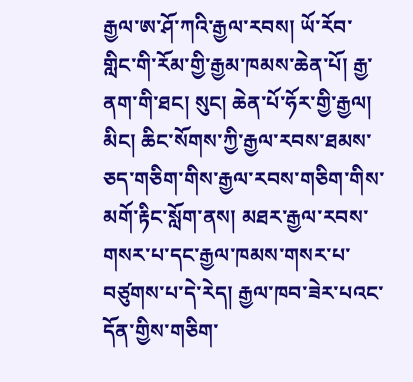རྒྱལ་ཨ་ཤོ་ཀའི་རྒྱལ་རབས། ཡོ་རོབ་གླིང་གི་རོམ་གྱི་རྒྱམ་ཁམས་ཆེན་པོ། རྒྱ་ནག་གི་ཐང། སུང། ཆེན་པོ་ཧོར་གྱི་རྒྱལ། མིང། ཆིང་སོགས་ཀྱི་རྒྱལ་རབས་ཐམས་ཅད་གཅིག་གིས་རྒྱལ་རབས་གཅིག་གིས་མགོ་རྟིང་སློག་ནས། མཐར་རྒྱལ་རབས་གསར་པ་དང་རྒྱལ་ཁམས་གསར་པ་བཙུགས་པ་དེ་རེད། རྒྱལ་ཁབ་ཟེར་པའང་དོན་གྱིས་གཅིག་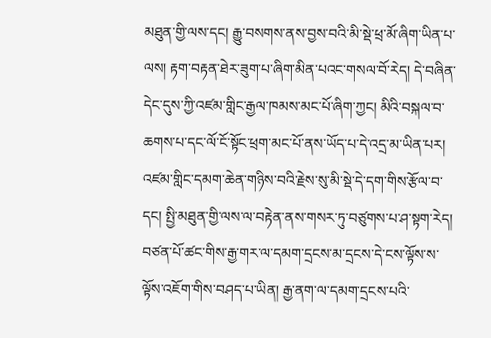མཐུན་གྱི་ལས་དང། རྒྱུ་བསགས་ནས་བྱས་བའི་མི་སྡེ་ཕྲ་མོ་ཞིག་ཡིན་པ་ལས། རྟག་བརྟན་ཐེར་ཟུག་པ་ཞིག་མིན་པའང་གསལ་བོ་རེད། དེ་བཞིན་དེང་དུས་ཀྱི་འཛམ་གླིང་རྒྱལ་ཁམས་མང་པོ་ཞིག་ཀྱང། མིའི་བསྐལ་བ་ཆགས་པ་དང་ལོ་ངོ་སྟོང་ཕྲག་མང་པོ་ནས་ཡོད་པ་དེ་འདྲ་མ་ཡིན་པར། འཛམ་གླིང་དམག་ཆེན་གཉིས་བའི་རྗེས་སུ་མི་སྡེ་དེ་དག་གིས་རྩོལ་བ་དང། སྤྱི་མཐུན་གྱི་ལས་ལ་བརྟེན་ནས་གསར་ཏུ་བཙུགས་པ་ཤ་སྟག་རེད།
བཙན་པོ་ཚང་གིས་རྒྱ་གར་ལ་དམག་དྲངས་མ་དྲངས་དེ་ངས་ལྟོས་ས་ལྟོས་འཇོག་གིས་བཤད་པ་ཡིན། རྒྱ་ནག་ལ་དམག་དྲངས་པའི་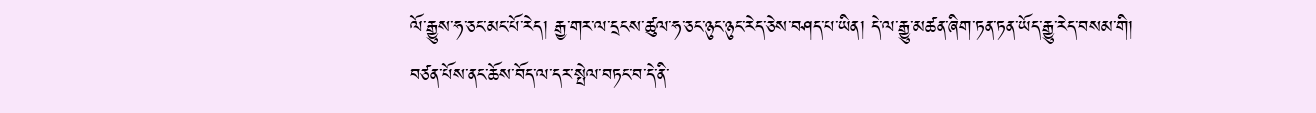ལོ་རྒྱུས་ཧ་ཅང་མང་པོ་རེད། རྒྱ་གར་ལ་དྲངས་ཚུལ་ཧ་ཅང་ཉུང་ཉུང་རེད་ཅེས་བཤད་པ་ཡིན། དེ་ལ་རྒྱུ་མཚན་ཞིག་ཏན་ཏན་ཡོད་རྒྱུ་རེད་བསམ་གི།
བཙན་པོས་ནང་ཆོས་བོད་ལ་དར་སྤེལ་བཏང་བ་དེ་ནི་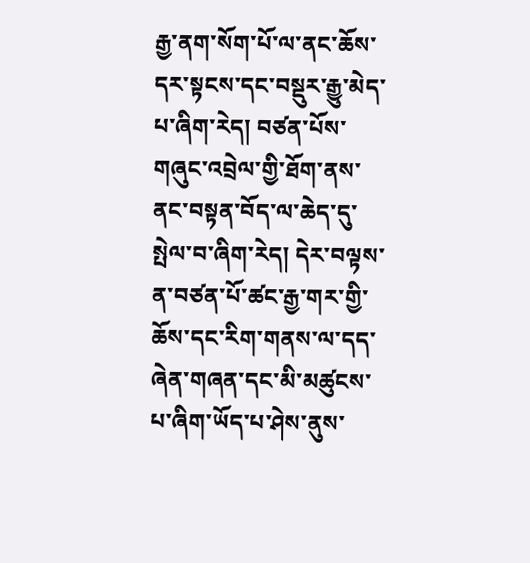རྒྱ་ནག་སོག་པོ་ལ་ནང་ཆོས་དར་སྟངས་དང་བསྡུར་རྒྱུ་མེད་པ་ཞིག་རེད། བཙན་པོས་གཞུང་འབྲེལ་གྱི་ཐོག་ནས་ནང་བསྟན་བོད་ལ་ཆེད་དུ་སྤེལ་བ་ཞིག་རེད། དེར་བལྟས་ན་བཙན་པོ་ཚང་རྒྱ་གར་གྱི་ཆོས་དང་རིག་གནས་ལ་དད་ཞེན་གཞན་དང་མི་མཚུངས་པ་ཞིག་ཡོད་པ་ཤེས་ནུས་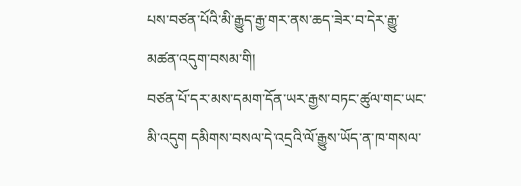པས་བཙན་པོའི་མི་རྒྱུད་རྒྱ་གར་ནས་ཆད་ཟེར་བ་དེར་རྒྱུ་མཚན་འདུག་བསམ་གི།
བཙན་པོ་དར་མས་དམག་དོན་ཡར་རྒྱས་བཏང་ཚུལ་གང་ཡང་མི་འདུག དམིགས་བསལ་དེ་འདྲའི་ལོ་རྒྱུས་ཡོད་ན་ཁ་གསལ་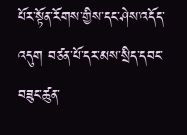པོར་སྟོན་རོགས་གྱིས་དང་ཤེས་འདོད་འདུག བཙན་པོ་དར་མས་སྲིད་དབང་བཟུང་ཚུན་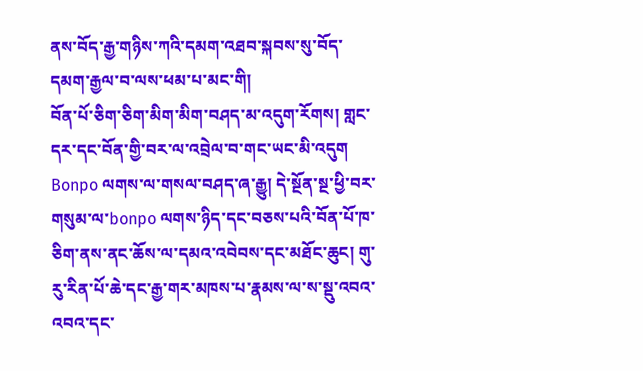ནས་བོད་རྒྱ་གཉིས་ཀའི་དམག་འཐབ་སྐབས་སུ་བོད་དམག་རྒྱལ་བ་ལས་ཕམ་པ་མང་གི།
བོན་པོ་ཅིག་ཅིག་མིག་མིག་བཤད་མ་འདུག་རོགས། གླང་དར་དང་བོན་གྱི་བར་ལ་འབྲེལ་བ་གང་ཡང་མི་འདུག
Bonpo ལགས་ལ་གསལ་བཤད་ཞ་རྒྱུ། དེ་སྔོན་སྔ་ཕྱི་བར་གསུམ་ལ་bonpo ལགས་ཉིད་དང་བཅས་པའི་བོན་པོ་ཁ་ཅིག་ནས་ནང་ཆོས་ལ་དམའ་འབེབས་དང་མཐོང་ཆུང། གུ་རུ་རིན་པོ་ཆེ་དང་རྒྱ་གར་མཁས་པ་རྣམས་ལ་ས་སྡུ་འབའ་འབའ་དང་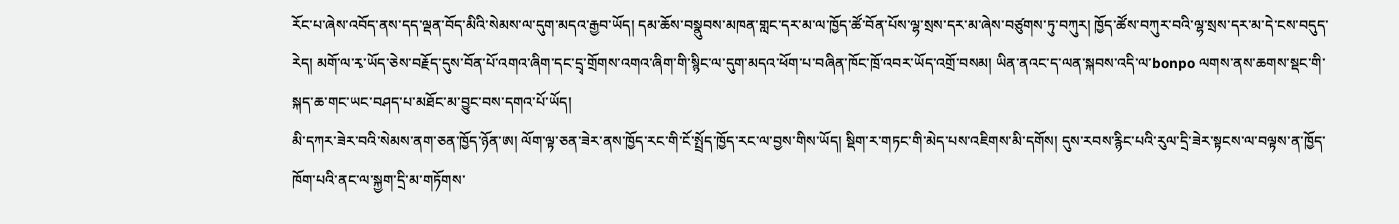རོང་པ་ཞེས་འབོད་ནས་དད་ལྡན་བོད་མིའི་སེམས་ལ་དུག་མདའ་རྒྱབ་ཡོད། དམ་ཆོས་བསྣུབས་མཁན་གླང་དར་མ་ལ་ཁྱོད་ཚོ་བོན་པོས་ལྷ་སྲས་དར་མ་ཞེས་བཙུགས་ཏུ་བཀུར། ཁྱོད་ཚོས་བཀུར་བའི་ལྷ་སྲས་དར་མ་དེ་ངས་བདུད་རེད། མགོ་ལ་རྭ་ཡོད་ཅེས་བརྗོད་དུས་བོན་པོ་འགའ་ཞིག་དང་དྲྭ་གྲོགས་འགའ་ཞིག་གི་སྙིང་ལ་དུག་མདའ་ཕོག་པ་བཞིན་ཁོང་ཁྲོ་འབར་ཡོད་འགྲོ་བསམ། ཡིན་ནའང་ད་ལན་སྐབས་འདི་ལ་bonpo ལགས་ནས་ཆགས་སྡང་གི་སྐད་ཆ་གང་ཡང་བཤད་པ་མཐོང་མ་བྱུང་བས་དགའ་པོ་ཡོད།
མི་དཀར་ཟེར་བའི་སེམས་ནག་ཅན་ཁྱོད་ཉོན་ཨ། ལོག་ལྟ་ཅན་ཟེར་ནས་ཁྱོད་རང་གི་ངོ་སྤྲོད་ཁྱོད་རང་ལ་བྱས་གིས་ཡོད། སྡིག་ར་གཏང་གི་མེད་པས་འཇིགས་མི་དགོས། དུས་རབས་རྙིང་པའི་རུལ་དྲི་ཟེར་སྟངས་ལ་བལྟས་ན་ཁྱོད་ཁོག་པའི་ནང་ལ་སྐྱག་དྲི་མ་གཏོགས་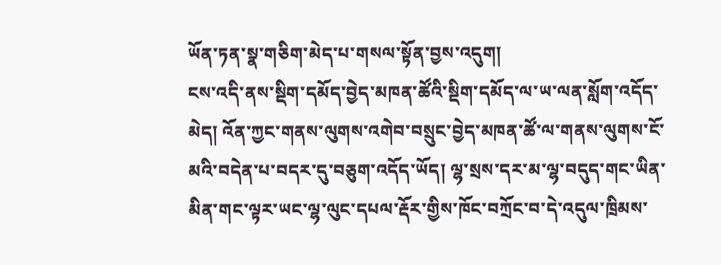ཡོན་ཏན་སྣ་གཅིག་མེད་པ་གསལ་སྟོན་བྱས་འདུག།
ངས་འདི་ནས་སྡིག་དམོད་བྱེད་མཁན་ཚོའི་སྡིག་དམོད་ལ་ཡ་ལན་སློག་འདོད་མེད། འོན་ཀྱང་གནས་ལུགས་འགེབ་བསྲུང་བྱེད་མཁན་ཚོ་ལ་གནས་ལུགས་ངོ་མའི་བདེན་པ་བདར་དུ་བཅུག་འདོད་ཡོད། ལྷ་སྲས་དར་མ་ལྷ་བདུད་གང་ཡིན་མིན་གང་ལྟར་ཡང་ལྷ་ལུང་དཔལ་རྡོར་གྱིས་ཁོང་བཀྲོང་བ་དེ་འདུལ་ཁྲིམས་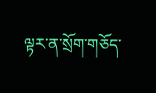ལྟར་ན་སྲོག་གཅོད་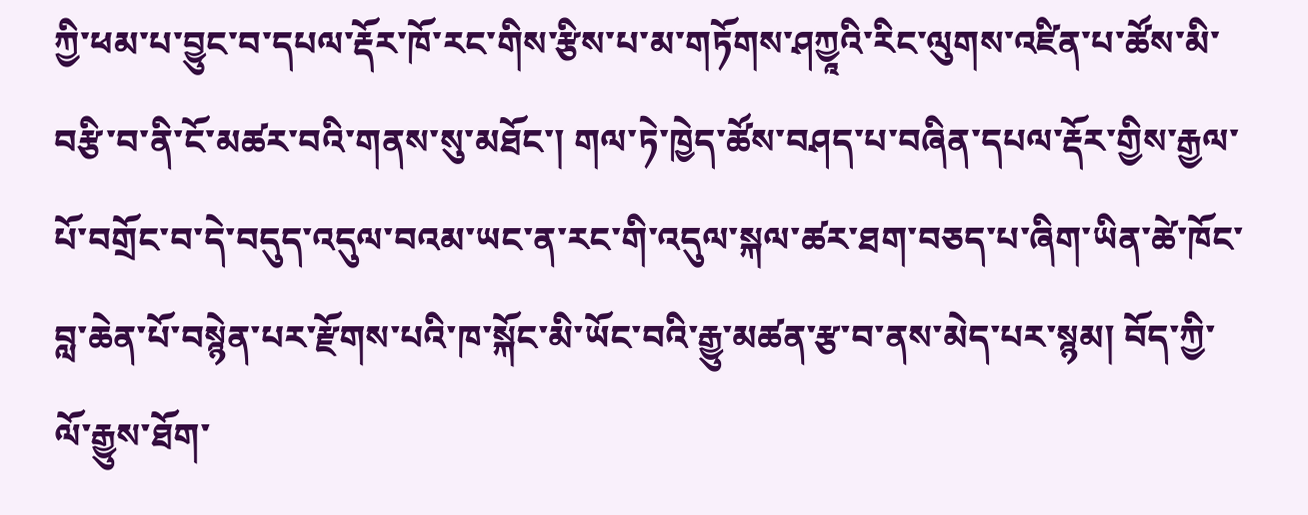ཀྱི་ཕམ་པ་བྱུང་བ་དཔལ་རྡོར་ཁོ་རང་གིས་རྩིས་པ་མ་གཏོགས་ཤཀྱཱའི་རིང་ལུགས་འཛིན་པ་ཚོས་མི་བརྩི་བ་ནི་ངོ་མཚར་བའི་གནས་སུ་མཐོང་། གལ་ཏེ་ཁྱེད་ཚོས་བཤད་པ་བཞིན་དཔལ་རྡོར་གྱིས་རྒྱལ་པོ་བགྲོང་བ་དེ་བདུད་འདུལ་བའམ་ཡང་ན་རང་གི་འདུལ་སྐལ་ཚར་ཐག་བཅད་པ་ཞིག་ཡིན་ཚེ་ཁོང་བླ་ཆེན་པོ་བསྙེན་པར་རྫོགས་པའི་ཁ་སྐོང་མི་ཡོང་བའི་རྒྱུ་མཚན་རྩ་བ་ནས་མེད་པར་སྙམ། བོད་ཀྱི་ལོ་རྒྱུས་ཐོག་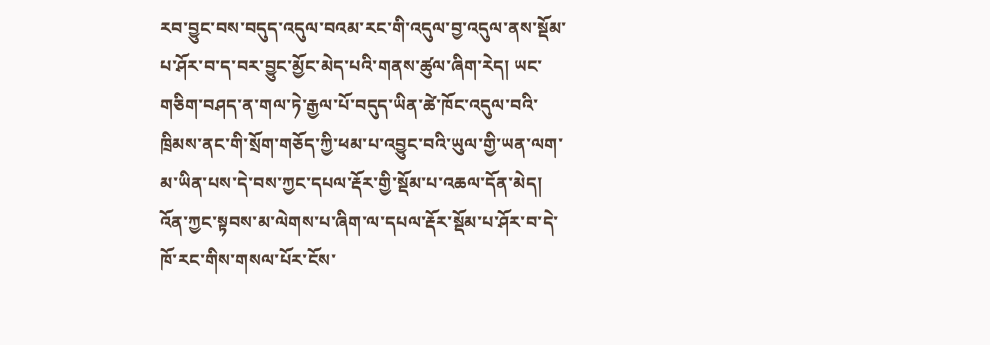རབ་བྱུང་བས་བདུད་འདུལ་བའམ་རང་གི་འདུལ་བྱ་འདུལ་ནས་སྡོམ་པ་ཤོར་བ་ད་བར་བྱུང་མྱོང་མེད་པའི་གནས་ཚུལ་ཞིག་རེད། ཡང་གཅིག་བཤད་ན་གལ་ཏེ་རྒྱལ་པོ་བདུད་ཡིན་ཚེ་ཁོང་འདུལ་བའི་ཁྲིམས་ནང་གི་སྲོག་གཅོད་ཀྱི་ཕམ་པ་འབྱུང་བའི་ཡུལ་གྱི་ཡན་ལག་མ་ཡིན་པས་དེ་བས་ཀྱང་དཔལ་རྡོར་གྱི་སྡོམ་པ་འཆལ་དོན་མེད། འོན་ཀྱང་སྟབས་མ་ལེགས་པ་ཞིག་ལ་དཔལ་རྡོར་སྡོམ་པ་ཤོར་བ་དེ་ཁོ་རང་གིས་གསལ་པོར་ངོས་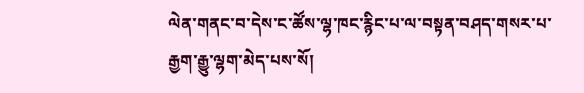ལེན་གནང་བ་དེས་ང་ཚོས་ལྷ་ཁང་རྙིང་པ་ལ་བསྟན་བཤད་གསར་པ་རྒྱག་རྒྱུ་ལྷག་མེད་པས་སོ།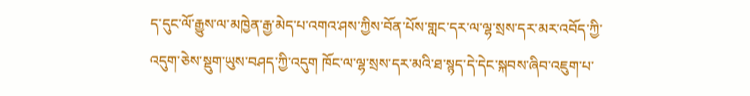ད་དུང་ལོ་རྒྱུས་ལ་མཁྱེན་རྒྱ་མེད་པ་འགའ་ཤས་ཀྱིས་བོན་པོས་གླང་དར་ལ་ལྷ་སྲས་དར་མར་འབོད་ཀྱི་འདུག་ཅེས་སྡུག་ཡུས་བཤད་ཀྱི་འདུག ཁོང་ལ་ལྷ་སྲས་དར་མའི་ཐ་སྙད་དེ་དེང་སྐབས་ཞིབ་འཇུག་པ་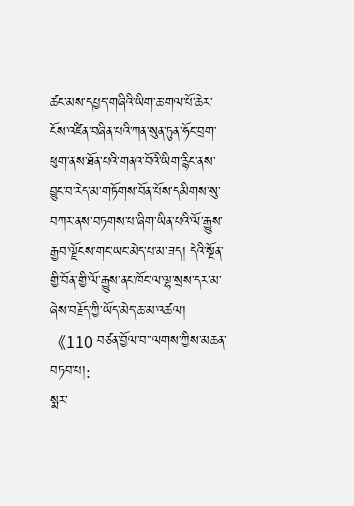ཚང་མས་དཔྱད་གཞིའི་ཡིག་ཆ་གལ་པོ་ཆེར་ངོས་འཛིན་བཞིན་པའི་ཀན་སུན་ཏུན་ཧོང་བྲག་ཕུག་ནས་ཐོན་པའི་གནའ་བོའི་ཡིག་རྙིང་ནས་བྱུང་བ་རེད་མ་གཏོགས་བོན་པོས་དམིགས་སུ་བཀར་ནས་བཏགས་པ་ཞིག་ཡིན་པའི་ལོ་རྒྱུས་རྒྱབ་ལྗོངས་གང་ཡང་མེད་པ་མ་ཟད། དེའི་སྔོན་གྱི་བོན་གྱི་ལོ་རྒྱུས་ནང་ཁོང་ལ་ལྷ་སྲས་དར་མ་ཞེས་བརྗོད་ཀྱི་ཡོད་མེད་ཆ་མ་འཚལ།
《110 བཙན་བྱོལ་བ་་ལགས་ཀྱིས་མཆན་བཏབ་པ།:
སྨར་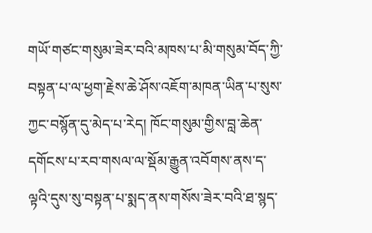གཡོ་གཙང་གསུམ་ཟེར་བའི་མཁས་པ་མི་གསུམ་བོད་ཀྱི་བསྟན་པ་ལ་ཕྱག་རྗེས་ཆེ་ཤོས་འཇོག་མཁན་ཡིན་པ་སུས་ཀྱང་བསྙོན་དུ་མེད་པ་རེད། ཁོང་གསུམ་གྱིས་བླ་ཆེན་དགོངས་པ་རབ་གསལ་ལ་སྡོམ་རྒྱུན་འབོགས་ནས་ད་ལྟའི་དུས་སུ་བསྟན་པ་སྨད་ནས་གསོས་ཟེར་བའི་ཐ་སྙད་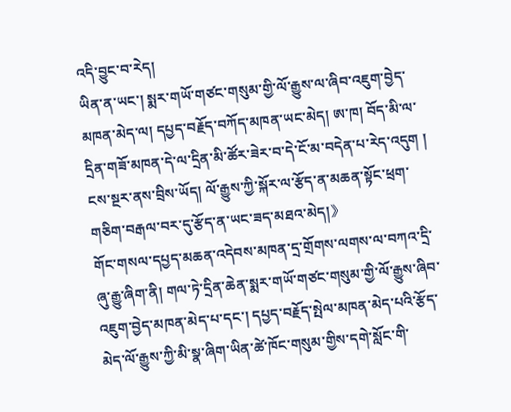འདི་བྱུང་བ་རེད།
ཡིན་ན་ཡང་། སྨར་གཡོ་གཙང་གསུམ་གྱི་ལོ་རྒྱུས་ལ་ཞིབ་འཇུག་བྱེད་མཁན་མེད་ལ། དཔྱད་བརྗོད་བཀོད་མཁན་ཡང་མེད། ཨ་ཁ། བོད་མི་ལ་དྲིན་གཟོ་མཁན་དེ་ལ་དྲིན་མི་ཚོར་ཟེར་བ་དེ་ངོ་མ་བདེན་པ་རེད་འདུག །
ངས་སྔར་ནས་བྲིས་ཡོད། ལོ་རྒྱུས་ཀྱི་སྐོར་ལ་རྩོད་ན་མཆན་སྟོང་ཕྲག་གཅིག་བརྒལ་བར་དུ་རྩོད་ན་ཡང་ཟད་མཐའ་མེད།》
གོང་གསལ་དཔྱད་མཆན་འདེབས་མཁན་དྲ་གྲོགས་ལགས་ལ་བཀའ་དྲི་ཞུ་རྒྱུ་ཞིག་ནི། གལ་ཏེ་དྲིན་ཆེན་སྨར་གཡོ་གཙང་གསུམ་གྱི་ལོ་རྒྱུས་ཞིབ་འཇུག་བྱེད་མཁན་མེད་པ་དང་། དཔྱད་བརྗོད་སྤེལ་མཁན་མེད་པའི་རྩོད་མེད་ལོ་རྒྱུས་ཀྱི་མི་སྣ་ཞིག་ཡིན་ཚེ་ཁོང་གསུམ་གྱིས་དགེ་སློང་གི་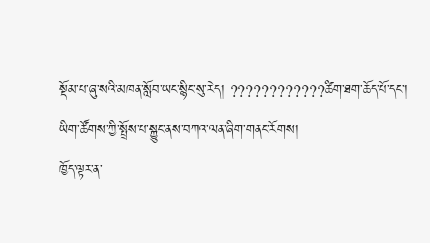སྡོམ་པ་ཞུ་སའི་མཁན་སློབ་ཡང་སྙིང་སུ་རེད། ????????????ཚིག་ཐག་ཆོད་པོ་དང་། ཡིག་ཚོགས་ཀྱི་སྤྲོས་པ་སྐྱུང་ནས་བཀའ་ལན་ཞིག་གནང་རོགས།
ཁྱོད་ལྟར་ན་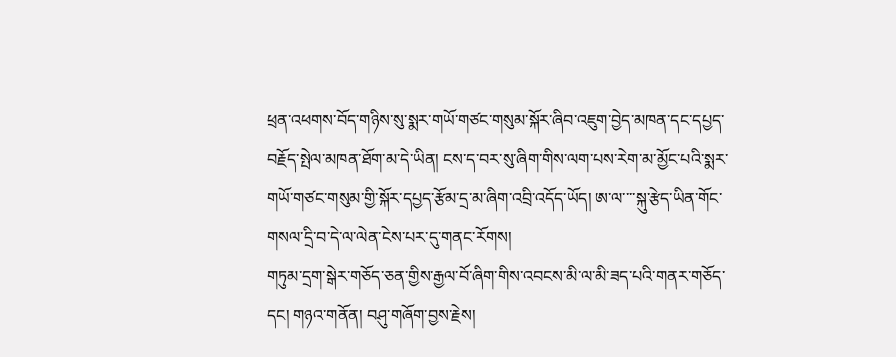ཕྲན་འཕགས་བོད་གཉིས་སུ་སྨར་གཡོ་གཙང་གསུམ་སྐོར་ཞིབ་འཇུག་བྱེད་མཁན་དང་དཔྱད་བརྗོད་སྤེལ་མཁན་ཐོག་མ་དེ་ཡིན། ངས་ད་བར་སུ་ཞིག་གིས་ལག་པས་རེག་མ་མྱོང་པའི་སྨར་གཡོ་གཙང་གསུམ་གྱི་སྐོར་དཔྱད་རྩོམ་དྲ་མ་ཞིག་འབྲི་འདོད་ཡོད། ཨ་ལ་་་་སྐུ་རྩེད་ཡིན་གོང་གསལ་དྲི་བ་དེ་ལ་ལེན་ངེས་པར་དུ་གནང་རོགས།
གཏུམ་དྲག་སྒེར་གཅོད་ཅན་གྱིས་རྒྱལ་བོ་ཞིག་གིས་འབངས་མི་ལ་མི་ཟད་པའི་གནར་གཅོད་དང། གཉའ་གནོན། བཤུ་གཞོག་བྱས་རྗེས།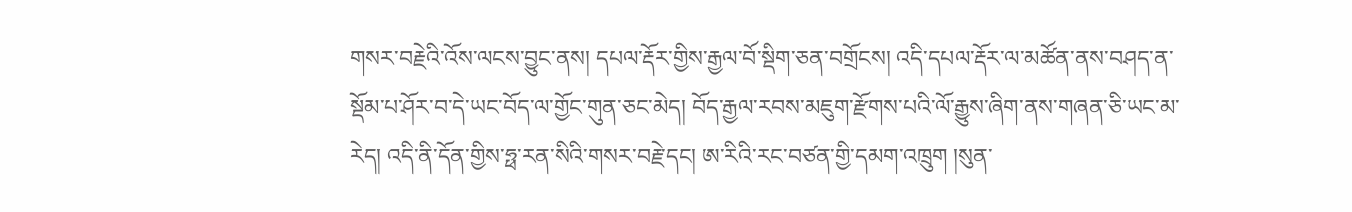གསར་བརྗེའི་འོས་ལངས་བྱུང་ནས། དཔལ་རྡོར་གྱིས་རྒྱལ་བོ་སྡིག་ཅན་བགྲོངས། འདི་དཔལ་རྡོར་ལ་མཚོན་ནས་བཤད་ན་སྡོམ་པ་ཤོར་བ་དེ་ཡང་བོད་ལ་གྱོང་གུན་ཅང་མེད། བོད་རྒྱལ་རབས་མཇུག་རྫོགས་པའི་ལོ་རྒྱུས་ཞིག་ནས་གཞན་ཅི་ཡང་མ་རེད། འདི་ནི་དོན་གྱིས་ཧྥ་རན་སིའི་གསར་བརྗེ་དང། ཨ་རིའི་རང་བཙན་གྱི་དམག་འཁྲུག །སུན་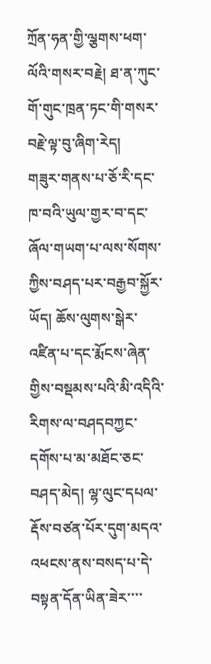ཀྲོན་ཧན་གྱི་ལྕགས་ཕག་ལོའི་གསར་བརྗེ། ཐ་ན་ཀུང་གོ་གུང་ཁྲན་ཏང་གི་གསར་བརྗེ་ལྟ་བུ་ཞིག་རེད།
གཟུར་གནས་པ་ཅོ་རི་དང་ཁ་བའི་ཡུལ་གྱར་བ་དང་ཞོལ་གཡག་པ་ལས་སོགས་ཀྱིས་བཤད་པར་བརྒྱབ་སྐྱོར་ཡོད། ཆོས་ལུགས་སྒེར་འཛིན་པ་དང་རྨོངས་ཞེན་གྱིས་བསྡམས་པའི་མི་འདིའི་རིགས་ལ་བཤདབཀྱང་དགོས་པ་མ་མཐོང་ཅང་བཤད་མེད། ལྷ་ལུང་དཔལ་རྡོས་བཙན་པོར་དུག་མདའ་འཕངས་ནས་བསད་པ་དེ་བསྟན་དོན་ཡིན་ཟེར་་་་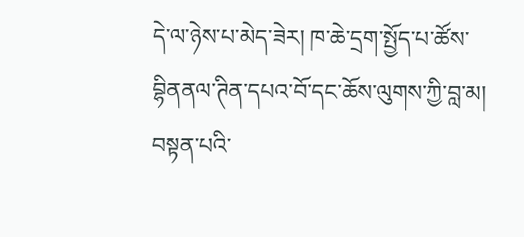དེ་ལ་ཉེས་པ་མེད་ཟེར། ཁ་ཆེ་དྲག་སྤྱོད་པ་ཚོས་བྷིནནལ་ཊིན་དཔའ་བོ་དང་ཆོས་ལུགས་ཀྱི་བླ་མ། བསྟན་པའི་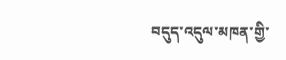བདུད་འདུལ་མཁན་གྱི་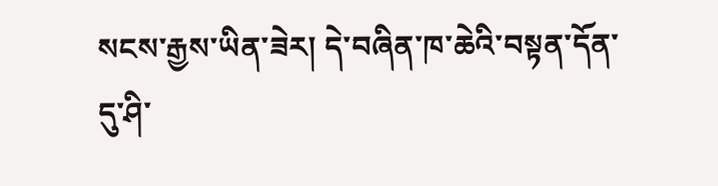སངས་རྒྱས་ཡིན་ཟེར། དེ་བཞིན་ཁ་ཆེའི་བསྟན་དོན་དུ་ཤི་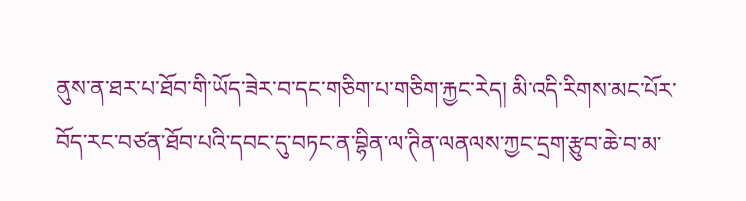ནུས་ན་ཐར་པ་ཐོབ་གི་ཡོད་ཟེར་བ་དང་གཅིག་པ་གཅིག་རྐྱང་རེད། མི་འདི་རིགས་མང་པོར་བོད་རང་བཙན་ཐོབ་པའི་དབང་དུ་བཏང་ན་བྷིན་ལ་ཊིན་ལནལས་ཀྱང་དྲག་རྩུབ་ཆེ་བ་མ་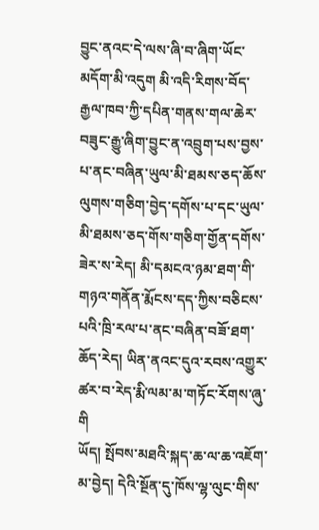བྱུང་ནའང་དེ་ལས་ཞི་བ་ཞིག་ཡོང་མདོག་མི་འདུག མི་འདི་རིགས་བོད་རྒྱལ་ཁབ་ཀྱི་དཔིན་གནས་གལ་ཆེར་བཟུང་རྒྱུ་ཞིག་བྱུང་ན་འབྲུག་པས་བྱས་པ་ནང་བཞིན་ཡུལ་མི་ཐམས་ཅད་ཆོས་ལུགས་གཅིག་བྱེད་དགོས་པ་དང་ཡུལ་མི་ཐམས་ཅད་གོས་གཅིག་གྱོན་དགོས་ཟེར་ས་རེད། མི་དམངའ་ཉམ་ཐག་གི་གཉའ་གནོན་རྨོངས་དད་ཀྱིས་བཅིངས་པའི་ཁྲི་རལ་པ་ནང་བཞིན་བཟོ་ཐག་ཆོད་རེད། ཡིན་ནའང་དུའ་རབས་འགྱུར་ཚར་བ་རེད་རྨི་ལམ་མ་གཏོང་རོགས་ཞུ་གི
ཡོད། སྤོབས་མཐའི་སྐད་ཆ་ལ་ཆ་འཇོག་མ་བྱེད། དེའི་སྔོན་དུ་ཁོས་ལྷ་ལུང་གིས་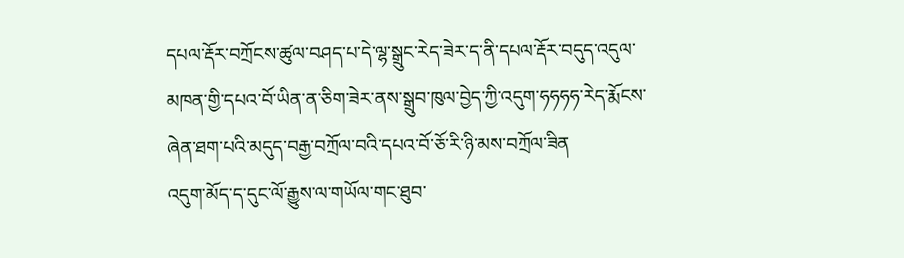དཔལ་རྡོར་བཀྲོངས་ཚུལ་བཤད་པ་དེ་ལྷ་སྒྲུང་རེད་ཟེར་ད་ནི་དཔལ་རྡོར་བདུད་འདུལ་མཁན་གྱི་དཔའ་བོ་ཡིན་ན་ཅིག་ཟེར་ནས་སྒྲུབ་ཁུལ་བྱེད་ཀྱི་འདུག་ཧཧཧཧ་རེད་རྨོངས་ཞེན་ཐག་པའི་མདུད་བརྒྱ་བཀྲོལ་བའི་དཔའ་བོ་ཅོ་རི་ཉི་མས་བཀྲོལ་ཟིན
འདུག་མོད་ད་དུང་ལོ་རྒྱུས་ལ་གཡོལ་གང་ཐུབ་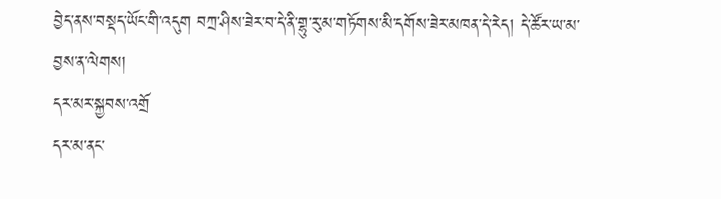བྱེད་ནས་བསྡད་ཡོང་གི་འདུག བཀྲ་ཤིས་ཟེར་བ་དེ་ནི་གྷུ་རུ་མ་གཏོགས་མི་དགོས་ཟེར་མཁན་དེ་རེད། དེ་ཚོར་ཡ་མ་བྱས་ན་ལེགས།
དར་མར་སྐྱབས་འགྲོ
དར་མ་ནང་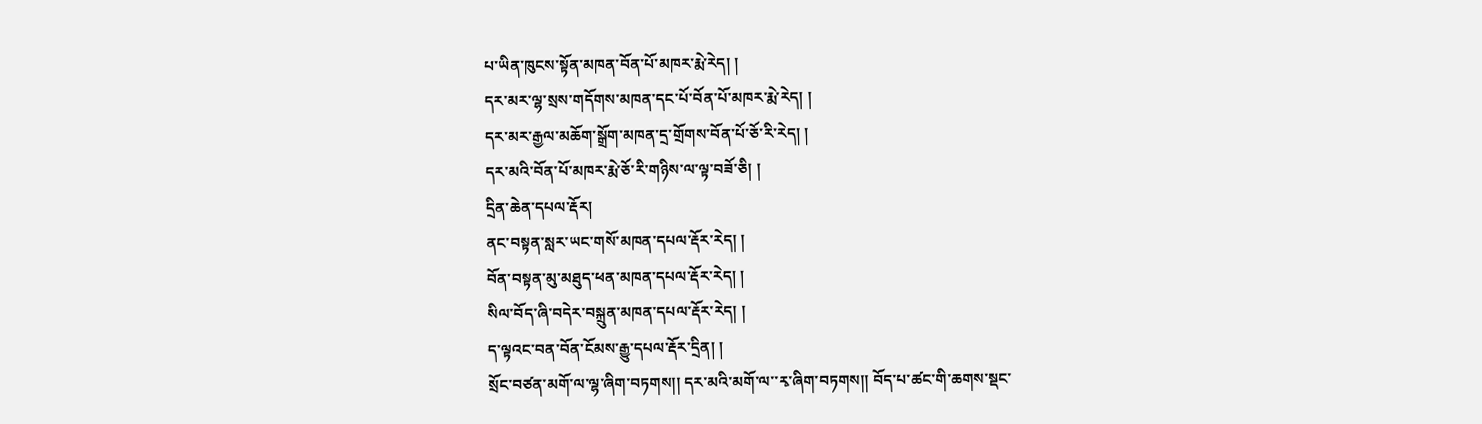པ་ཡིན་ཁུངས་སྟོན་མཁན་བོན་པོ་མཁར་རྨེ་རེད། །
དར་མར་ལྷ་སྲས་གདོགས་མཁན་དང་པོ་བོན་པོ་མཁར་རྨེ་རེད། །
དར་མར་རྒྱལ་མཆོག་སྒྲོག་མཁན་དྲ་གྲོགས་བོན་པོ་ཅོ་རི་རེད། །
དར་མའི་བོན་པོ་མཁར་རྨེ་ཅོ་རི་གཉིས་ལ་ལྟ་བཟོ་ཅི། །
དྲིན་ཆེན་དཔལ་རྡོར།
ནང་བསྟན་སླར་ཡང་གསོ་མཁན་དཔལ་རྡོར་རེད། །
བོན་བསྟན་མུ་མཐུད་ཕན་མཁན་དཔལ་རྡོར་རེད། །
སིལ་བོད་ཞི་བདེར་བསྐྲུན་མཁན་དཔལ་རྡོར་རེད། །
ད་ལྟའང་བན་བོན་ངོམས་རྒྱུ་དཔལ་རྡོར་དྲིན། །
སྲོང་བཙན་མགོ་ལ་ལྷ་ཞིག་བཏགས།། དར་མའི་མགོ་ལ་་རྭ་ཞིག་བཏགས།། བོད་པ་ཚང་གི་ཆགས་སྡང་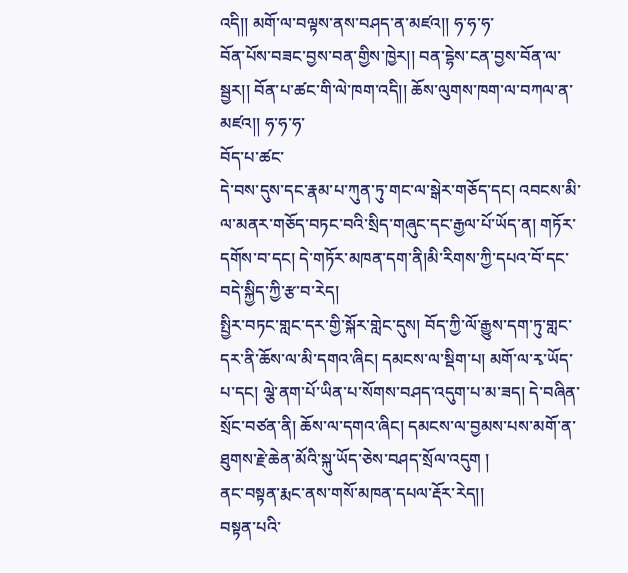འདི།། མགོ་ལ་བལྟས་ནས་བཤད་ན་མཛའ།། ཧ་ཧ་ཧ་
བོན་པོས་བཟང་བྱས་བན་གྱིས་ཁྱེར།། བན་དྷེས་ངན་བྱས་བོན་ལ་སྦྱར།། བོན་པ་ཚང་གི་ལེ་ཁག་འདི།། ཆོས་ལུགས་ཁག་ལ་བཀལ་ན་མཛའ།། ཧ་ཧ་ཧ་
བོད་པ་ཚང་
དེ་བས་དུས་དང་རྣམ་པ་ཀུན་ཏུ་གང་ལ་སྒེར་གཅོད་དང། འབངས་མི་ལ་མནར་གཅོད་བཏང་བའི་སྲིད་གཞུང་དང་རྒྱལ་པོ་ཡོད་ན། གཏོར་དགོས་བ་དང། དེ་གཏོར་མཁན་དག་ནི།མི་རིགས་ཀྱི་དཔའ་བོ་དང་བདེ་སྐྱིད་ཀྱི་རྩ་བ་རེད།
སྤྱིར་བཏང་གླང་དར་གྱི་སྐོར་གླེང་དུས། བོད་ཀྱི་ལོ་རྒྱུས་དག་ཏུ་གླང་དར་ནི་ཆོས་ལ་མི་དགའ་ཞིང། དམངས་ལ་སྡིག་པ། མགོ་ལ་རྭ་ཡོད་པ་དང། ལྕེ་ནག་པོ་ཡིན་པ་སོགས་བཤད་འདུག་པ་མ་ཟད། དེ་བཞིན་སྲོང་བཙན་ནི། ཆོས་ལ་དགའ་ཞིང། དམངས་ལ་བྱམས་པས་མགོ་ན་ཐུགས་རྗེ་ཆེན་མོའི་སྐུ་ཡོད་ཅེས་བཤད་སྲོལ་འདུག །
ནང་བསྟན་རྨང་ནས་གསོ་མཁན་དཔལ་རྡོར་རེད།།
བསྟན་པའི་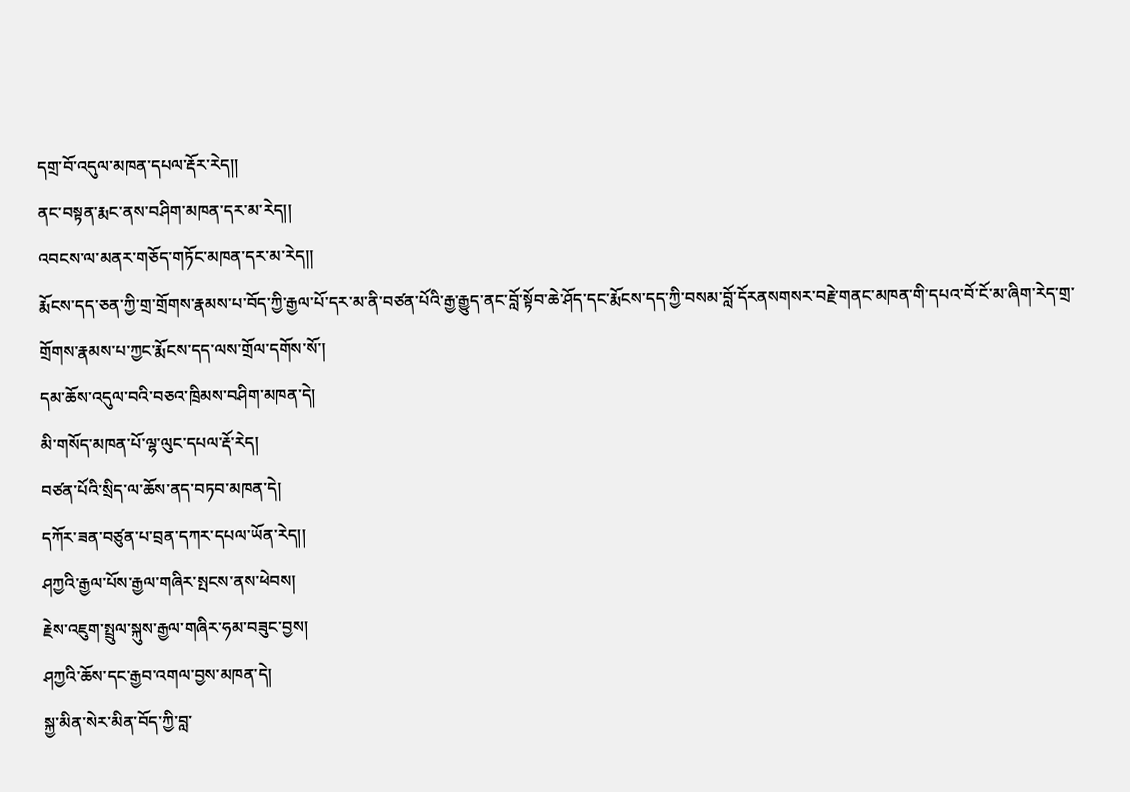དགྲ་བོ་འདུལ་མཁན་དཔལ་རྡོར་རེད།།
ནང་བསྟན་རྨང་ནས་བཤིག་མཁན་དར་མ་རེད།།
འབངས་ལ་མནར་གཅོད་གཏོང་མཁན་དར་མ་རེད།།
རྨོངས་དད་ཅན་ཀྱི་གྲ་གྲོགས་རྣམས་པ་བོད་ཀྱི་རྒྱལ་པོ་དར་མ་ནི་བཙན་པོའི་རྒྱ་རྒྱུད་ནང་བློ་སྟོབ་ཆེ་ཤོད་དང་རྨོངས་དད་ཀྱི་བསམ་བློ་དོརནསགསར་བརྗེ་གནང་མཁན་གི་དཔའ་བོ་ངོ་མ་ཞིག་རེད་གྲ་གྲོགས་རྣམས་པ་ཀྱང་རྨོངས་དད་ལས་གྲོལ་དགོས་སོ་།
དམ་ཆོས་འདུལ་བའི་བཅའ་ཁྲིམས་བཤིག་མཁན་དེ།
མི་གསོད་མཁན་པོ་ལྷ་ལུང་དཔལ་རྡོ་རེད།
བཙན་པོའི་སྲིད་ལ་ཆོས་ནད་བཏབ་མཁན་དེ།
དཀོར་ཟན་བཙུན་པ་བྲན་དཀར་དཔལ་ཡོན་རེད།།
ཤཀྱའི་རྒྱལ་པོས་རྒྱལ་གཞིར་སྤངས་ནས་ཕེབས།
རྗེས་འཇུག་སྤྲུལ་སྐུས་རྒྱལ་གཞིར་ཧམ་བཟུང་བྱས།
ཤཀྱའི་ཆོས་དང་རྒྱབ་འགལ་བྱས་མཁན་དེ།
སྐྱ་མིན་སེར་མིན་བོད་ཀྱི་བླ་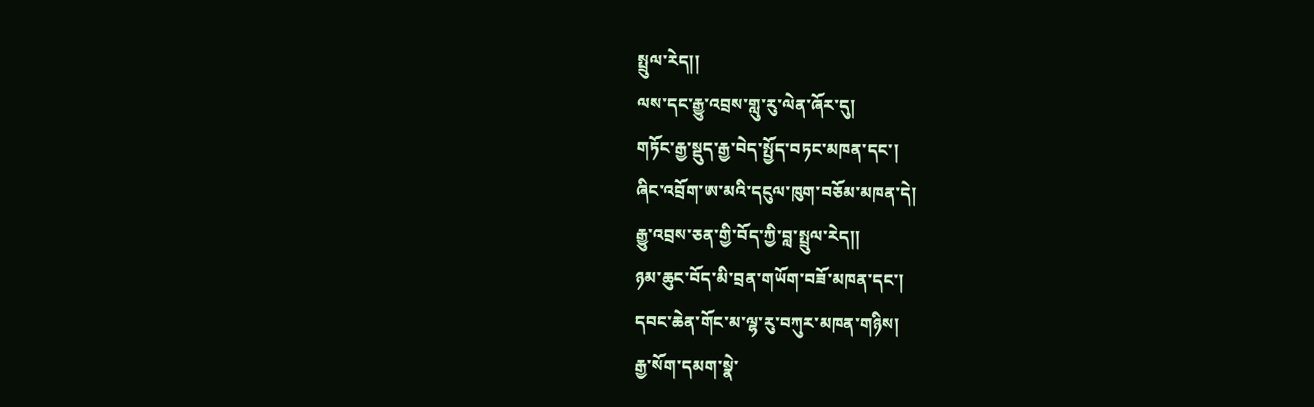སྤྲུལ་རེད།།
ལས་དང་རྒྱུ་འབྲས་གླུ་རུ་ལེན་ཞོར་དུ།
གཏོང་རྒྱ་སྡུད་རྒྱ་བེད་སྤྱོད་བཏང་མཁན་དང་།
ཞིང་འབྲོག་ཨ་མའི་དངུལ་ཁུག་བཅོམ་མཁན་དེ།
རྒྱུ་འབྲས་ཅན་གྱི་བོད་ཀྱི་བླ་སྤྲུལ་རེད།།
ཉམ་ཆུང་བོད་མི་བྲན་གཡོག་བཟོ་མཁན་དང་།
དབང་ཆེན་གོང་མ་ལྷ་རུ་བཀུར་མཁན་གཉིས།
རྒྱ་སོག་དམག་སྣེ་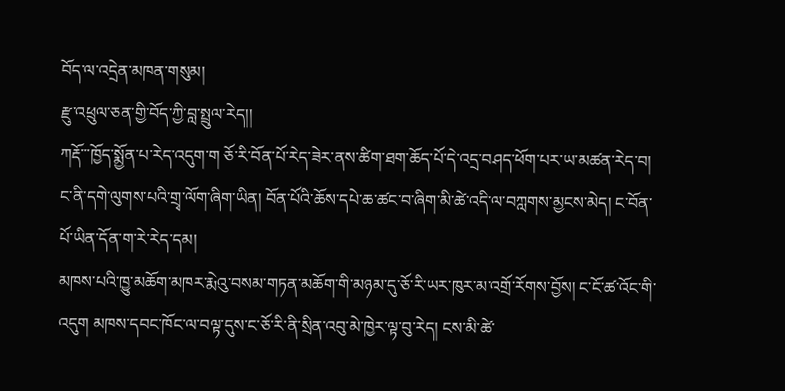བོད་ལ་འདྲེན་མཁན་གསུམ།
རྫུ་འཕྲུལ་ཅན་གྱི་བོད་ཀྱི་བླ་སྤྲུལ་རེད།།
ཀརྡོ་་་ཁྱོད་སྨྱོན་པ་རེད་འདུག་ག ཅོ་རི་བོན་པོ་རེད་ཟེར་ནས་ཚིག་ཐག་ཆོད་པོ་དེ་འདྲ་བཤད་ཕོག་པར་ཡ་མཚན་རེད་བ། ང་ནི་དགེ་ལུགས་པའི་གྲྭ་ལོག་ཞིག་ཡིན། བོན་པོའི་ཆོས་དཔེ་ཆ་ཚང་བ་ཞིག་མི་ཚེ་འདི་ལ་བཀླགས་མྱངས་མེད། ང་བོན་པོ་ཡིན་དོན་ག་རེ་རེད་དམ།
མཁས་པའི་ཁྱུ་མཆོག་མཁར་རྨེའུ་བསམ་གཏན་མཆོག་གི་མཉམ་དུ་ཅོ་རི་ཡར་ཁུར་མ་འགྲོ་རོགས་བྱོས། ང་ངོ་ཚ་འོང་གི་འདུག མཁས་དབང་ཁོང་ལ་བལྟ་དུས་ང་ཅོ་རི་ནི་སྲིན་འབུ་མེ་ཁྱེར་ལྟ་བུ་རེད། ངས་མི་ཚེ་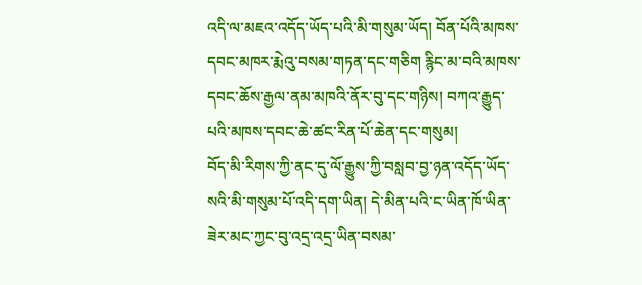འདི་ལ་མཇའ་འདོད་ཡོད་པའི་མི་གསུམ་ཡོད། བོན་པོའི་མཁས་དབང་མཁར་རྨེའུ་བསམ་གཏན་དང་གཅིག རྙིང་མ་བའི་མཁས་དབང་ཆོས་རྒྱལ་ནམ་མཁའི་ནོར་བུ་དང་གཉིས། བཀའ་རྒྱུད་པའི་མཁས་དབང་ཆེ་ཚང་རིན་པོ་ཆེན་དང་གསུམ།
བོད་མི་རིགས་ཀྱི་ནང་དུ་ལོ་རྒྱུས་ཀྱི་བསླབ་བྱ་ཉན་འདོད་ཡོད་སའི་མི་གསུམ་པོ་འདི་དག་ཡིན། དེ་མིན་པའི་ང་ཡིན་ཁོ་ཡིན་ཟེར་མང་ཀྱང་བུ་འདྲ་འདྲ་ཡིན་བསམ་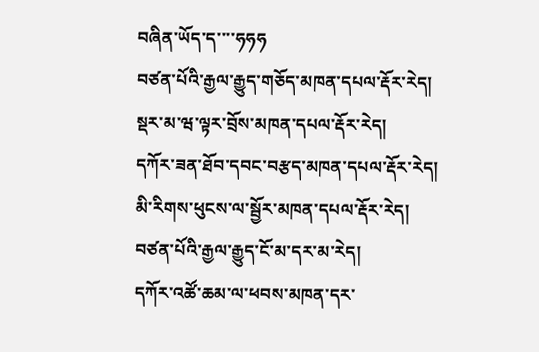བཞིན་ཡོད་ད་་་་ཧཧཧ
བཙན་པོའི་རྒྱལ་རྒྱུད་གཅོད་མཁན་དཔལ་རྡོར་རེད།
སྡར་མ་ཝ་ལྟར་བྲོས་མཁན་དཔལ་རྡོར་རེད།
དཀོར་ཟན་ཐོབ་དབང་བརྩད་མཁན་དཔལ་རྡོར་རེད།
མི་རིགས་ཕུངས་ལ་སྦྱོར་མཁན་དཔལ་རྡོར་རེད།
བཙན་པོའི་རྒྱལ་རྒྱུད་ངོ་མ་དར་མ་རེད།
དཀོར་འཚོ་ཆམ་ལ་ཕབས་མཁན་དར་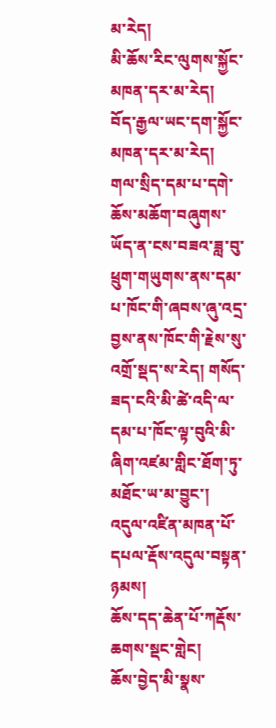མ་རེད།
མི་ཆོས་རིང་ལུགས་སྐྱོང་མཁན་དར་མ་རེད།
བོད་རྒྱལ་ཡང་དག་སྐྱོང་མཁན་དར་མ་རེད།
གལ་སྲིད་དམ་པ་དགེ་ཆོས་མཆོག་བཞུགས་ཡོད་ན་ངས་བཟའ་ཟླ་བུ་ཕྲུག་གཡུགས་ནས་དམ་པ་ཁོང་གི་ཞབས་ཞུ་འདྲ་བྱས་ནས་ཁོང་གི་རྗེས་སུ་འགྲོ་སྡད་ས་རེད། གསོད་ཟད་ངའི་མི་ཚེ་འདི་ལ་དམ་པ་ཁོང་ལྟ་བུའི་མི་ཞིག་འཛམ་གླིང་ཐོག་ཏུ་མཐོང་ཡ་མ་བྱུང་།
འདུལ་འཛིན་མཁན་པོ་དཔལ་རྡོས་འདུལ་བསྟན་ཉམས།
ཆོས་དད་ཆེན་པོ་ཀརྡོས་ཆགས་སྡང་གླེང།
ཆོས་བྱེད་མི་སྣས་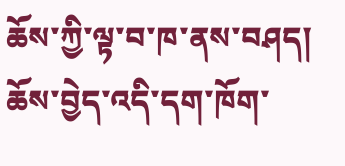ཆོས་ཀྱི་ལྟ་བ་ཁ་ནས་བཤད།
ཆོས་བྱེད་འདི་དག་ཁོག་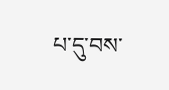པ་དུ་བས་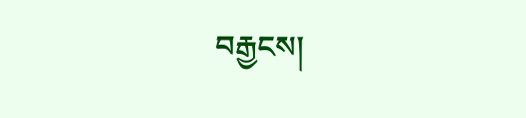བརྒྱངས།